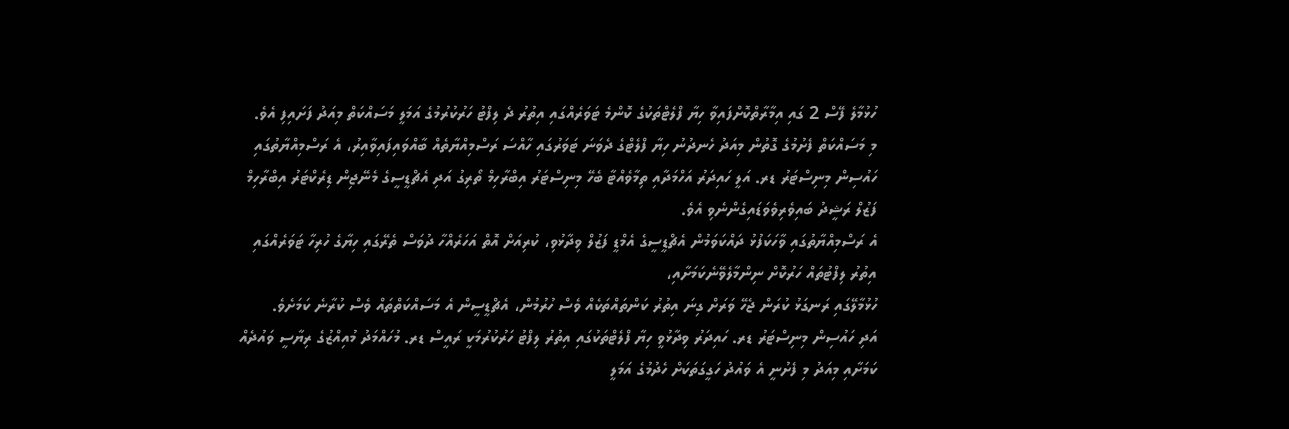ހުޅުމާލެ ފޭސް 2 ގައި އިމާރާތްކޮށްފައިވާ ހިޔާ ފްލެޓްތަކުގެ ކޮންމެ ޓަވަރެއްގައި އިތުރު ދެ ލިފްޓު ހަރުކުރުމުގެ އަމަލީ މަސައްކަތް މިއަދު ފަށައިފި އެވެ.
މި މަސައްކަތް ފެށުމުގެ ގޮތުން މިއަދު ހެނދުނު ހިޔާ ފްލެޓްގެ ދެވަނަ ޓަވަރުގައި ހާއްސަ ރަސްމިއްޔާތެއް ބާއްވައިފައިވާއިރު، އެ ރަސްމިއްޔާތުގައި ހައުސިން މިނިސްޓަރު ޑރ. އަލީ ހައިދަރު އަހްމަދާއި ތިމާވެއްޓާ ބެހޭ މިނިސްޓަރު އިބްރާހިމް ތޯރިގު އަދި އެޗްޑީސީގެ މެނޭޖިން ޑިރެކްޓަރު އިބްރާހިމް ފަޒުލް ރަޝީދު ބައިވެރިވެވަޑައިގެންނެވި އެވެ.
އެ ރަސްމިއްޔާތުގައި ވާހަކަފުޅު ދައްކަވަމުން އެޗްޑީސީގެ އެމްޑީ ފަޒުލް ވިދާޅުވި، ކުރިއަށް އޮތް އަހަރެއްހާ ދުވަސް ތެރޭގައި ހިޔާގެ ހުރިހާ ޓަވަރެއްގައި އިތުރު ލިފްޓުތައް ހަރުކޮށް ނިންމާލެވޭނެކަމަށާއި،
ހުޅުމާލޭގައި ރަނގަޅު ކުރަން ޖެހޭ ވަރަށް ގިނަ އިތުރު ކަންތައްތަކެއް ވެސް ހުރުމުން، އެޗްޑީސީން އެ މަސައްކަތްތައް ވެސް ކުރާނެ ކަމަށެވެ.
އަދި ހައުސިން މިނިސްޓަރު ޑރ. ހައިދަރު ވިދާޅުވީ ހިޔާ ފްލެޓްތަކުގައި އިތުރު ލިފްޓު ހަރުކުރުމަކީ ރައީސް ޑރ. މުހައްމަދު މުއިއްޒުގެ ރިޔާސީ ވައުދެއް ކަމަށާއި މިއަދު މި ފެށުނީ އެ ވައުދު ހަގީގަތަކަށް ހެދުމުގެ އަމަލީ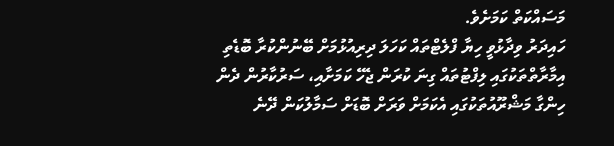މަސައްކަތް ކަމަށެވެ.
ހައިދަރު ވިދާޅުވީ ހިޔާ ފްލެޓްތައް ކަހަލަ ދިރިއުޅުމަށް ބޭނުންކުރާ ބޮޑެތި އިމާރާތްތަކުގައި ލިފްޓުތައް ގިނަ ކުރަން ޖެހޭ ކަމަށާއި، ސަރުކާރުން ދެން ހިންގާ މަޝްރޫއުތަކުގައި އެކަމަށް ވަރަށް ބޮޑަށް ސަމާލުކަން ދޭނެ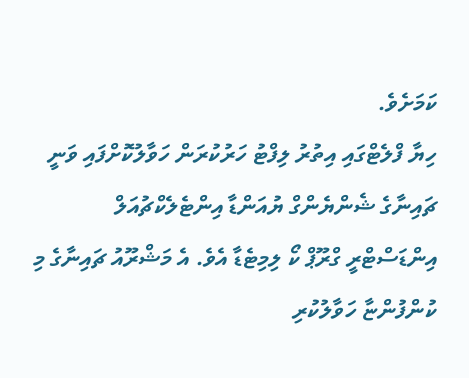ކަމަށެވެ.
ހިޔާ ފްލެޓްގައި އިތުރު ލިފްޓު ހަރުކުރަން ހަވާލުކޮށްފައި ވަނީ ޗައިނާގެ ޝެންޔެންގް ޔުއަންޑާ އިންޓެލެކްޗުއަލް އިންޑަސްޓްރީ ގްރޫޕް ކޯ ލިމިޓެޑާ އެވެ. އެ މަޝްރޫއު ޗައިނާގެ މި ކުންފުންޏާ ހަވާލުކުރި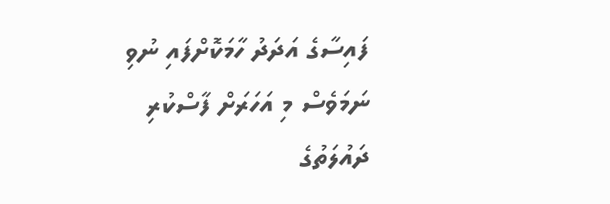ފައިސާގެ އަދަދު ހާމަކޮށްފައި ނުވި ނަމަވެސް މި އަހަރަށް ފާސްކުރި ދައުލަތުގެ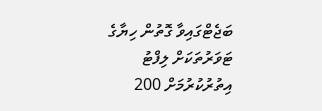ބަޖެޓްގައިވާ ގޮތުން ހިޔާގެ ޓަވަރުތަކަށް ލިފްޓު އިތުރުކުރުމަށް 200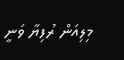މިލިއަން ރުފިޔާ ވަނީ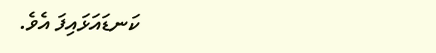ކަނޑައަޅައިފަ އެވެ.